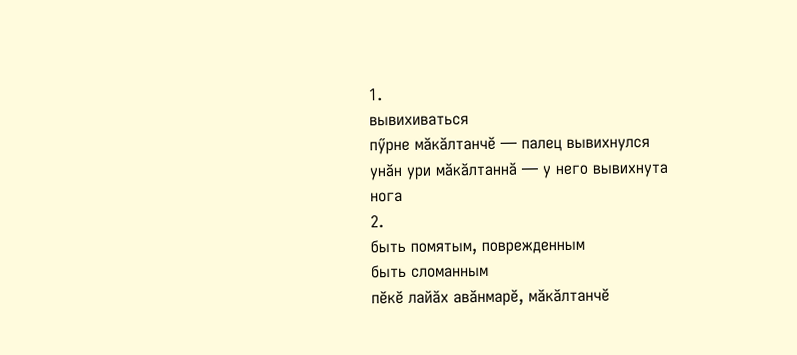1.
вывихиваться
пӳрне мăкăлтанчĕ — палец вывихнулся
унăн ури мăкăлтаннă — у него вывихнута нога
2.
быть помятым, поврежденным
быть сломанным
пĕкĕ лайăх авăнмарĕ, мăкăлтанчĕ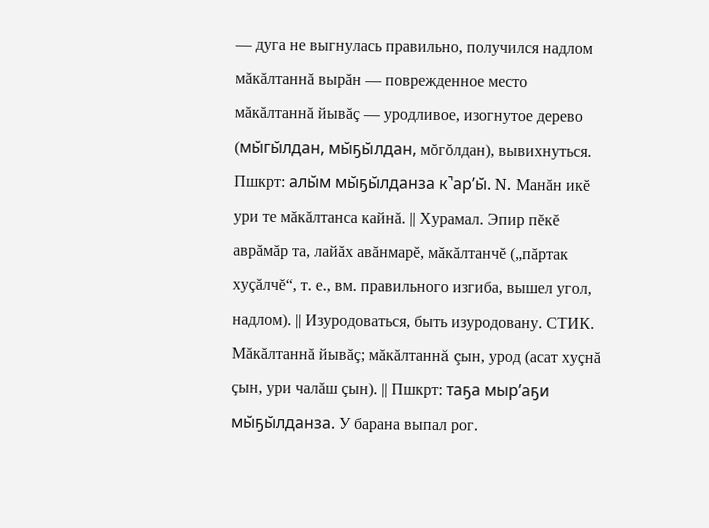— дуга не выгнулась правильно, получился надлом
мăкăлтаннă вырăн — поврежденное место
мăкăлтаннă йывăç — уродливое, изогнутое дерево
(мы̆гы̆лдан, мы̆ҕы̆лдан, мŏгŏлдан), вывихнуться. Пшкрт: алы̆м мы̆ҕы̆лданза к̚ар’ы̆. N. Манăн икĕ ури те мăкăлтанса кайнă. || Хурамал. Эпир пĕкĕ аврăмăр та, лайăх авăнмарĕ, мăкăлтанчĕ („пăртак хуçăлчĕ“, т. е., вм. правильного изгиба, вышел угол, надлом). || Изуродоваться, быть изуродовану. СТИК. Мăкăлтаннă йывăç; мăкăлтаннă çын, урод (асат хуçнă çын, ури чалăш çын). || Пшкрт: таҕа мыр’аҕи мы̆ҕы̆лданза. У барана выпал рог.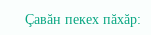Çавăн пекех пăхăр: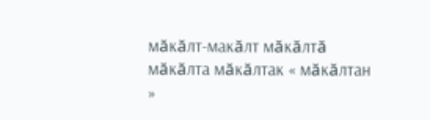мăкăлт-макăлт мăкăлтă мăкăлта мăкăлтак « мăкăлтан »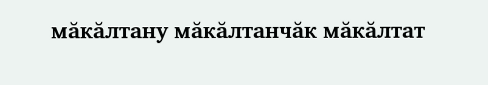мăкăлтану мăкăлтанчăк мăкăлтат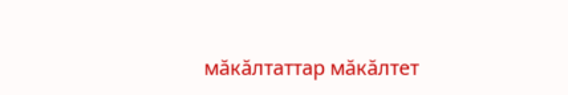мăкăлтаттар мăкăлтет